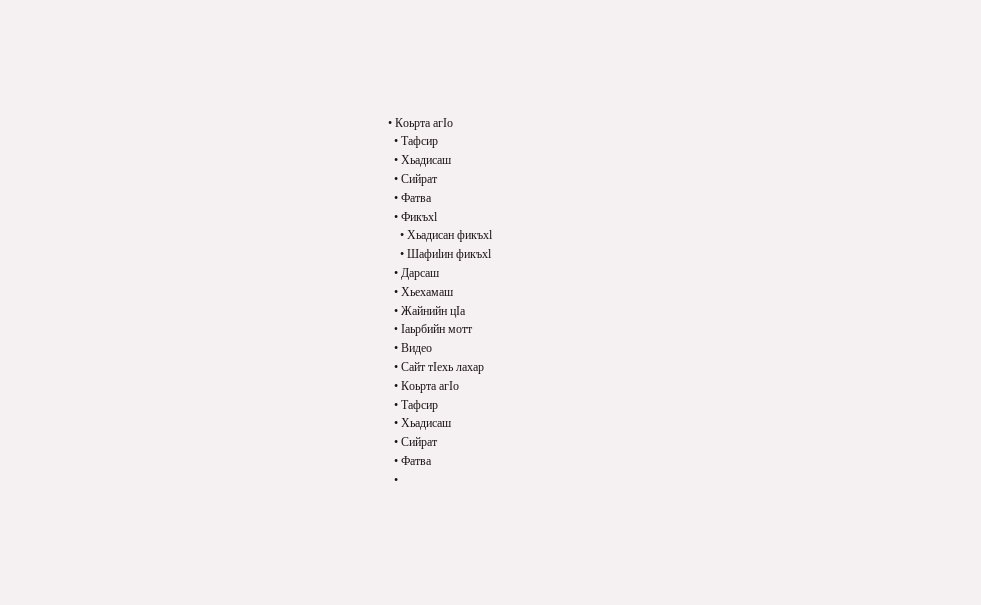• Коьрта агIо
  • Тафсир
  • Хьадисаш
  • Сийрат
  • Фатва
  • Фикъхl
    • Хьадисан фикъхl
    • Шафиlин фикъхl
  • Дарсаш
  • Хьехамаш
  • Жайнийн цIа
  • Iаьрбийн мотт
  • Видео
  • Сайт тIехь лахар
  • Коьрта агIо
  • Тафсир
  • Хьадисаш
  • Сийрат
  • Фатва
  •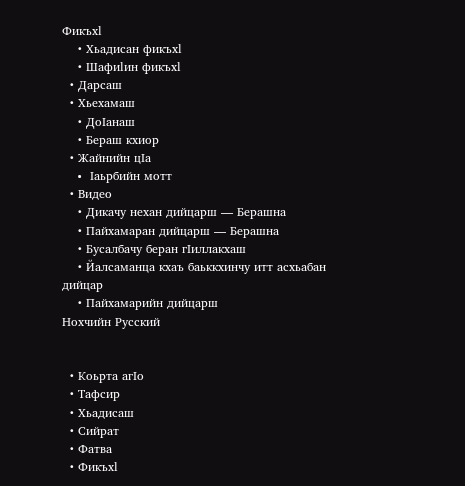Фикъхl
    • Хьадисан фикъхl
    • Шафиlин фикъхl
  • Дарсаш
  • Хьехамаш
    • ДоIанаш
    • Бераш кхиор
  • Жайнийн цIа
  • Iаьрбийн мотт
  • Видео
    • Дикачу нехан дийцарш — Берашна
    • Пайхамаран дийцарш — Берашна
    • Бусалбачу беран гIиллакхаш
    • Йалсаманца кхаъ баьккхинчу итт асхьабан дийцар
    • Пайхамарийн дийцарш
Нохчийн Русский


  • Коьрта агIо
  • Тафсир
  • Хьадисаш
  • Сийрат
  • Фатва
  • Фикъхl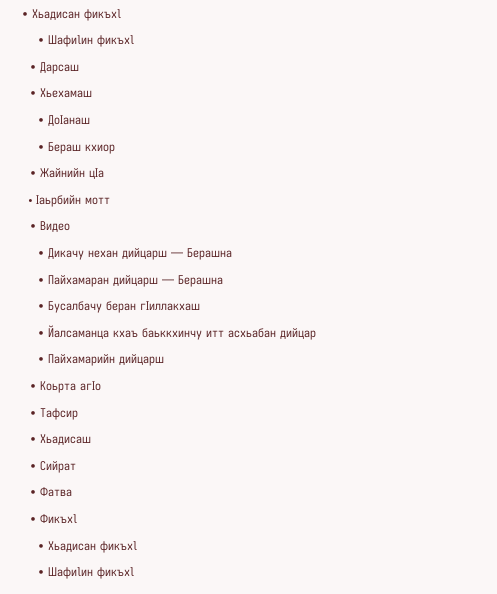• Хьадисан фикъхl
    • Шафиlин фикъхl
  • Дарсаш
  • Хьехамаш
    • ДоIанаш
    • Бераш кхиор
  • Жайнийн цIа
  • Iаьрбийн мотт
  • Видео
    • Дикачу нехан дийцарш — Берашна
    • Пайхамаран дийцарш — Берашна
    • Бусалбачу беран гIиллакхаш
    • Йалсаманца кхаъ баьккхинчу итт асхьабан дийцар
    • Пайхамарийн дийцарш
  • Коьрта агIо
  • Тафсир
  • Хьадисаш
  • Сийрат
  • Фатва
  • Фикъхl
    • Хьадисан фикъхl
    • Шафиlин фикъхl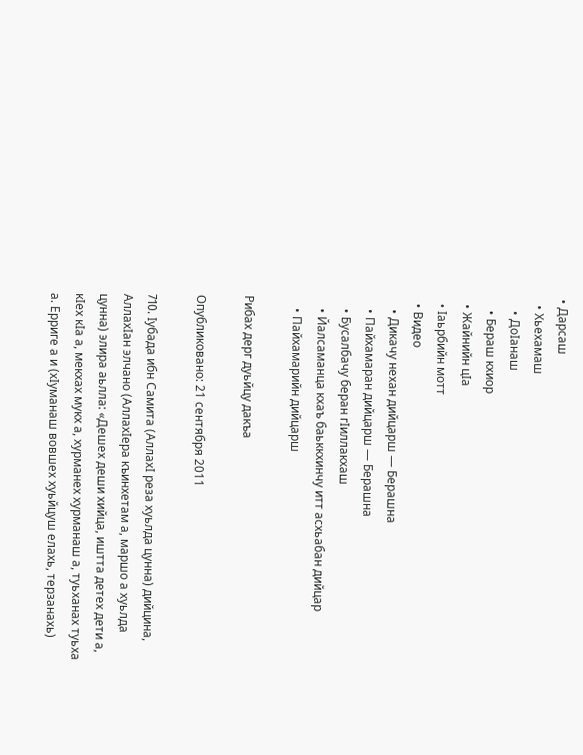• Дарсаш
  • Хьехамаш
    • ДоIанаш
    • Бераш кхиор
  • Жайнийн цIа
  • Iаьрбийн мотт
  • Видео
    • Дикачу нехан дийцарш — Берашна
    • Пайхамаран дийцарш — Берашна
    • Бусалбачу беран гIиллакхаш
    • Йалсаманца кхаъ баьккхинчу итт асхьабан дийцар
    • Пайхамарийн дийцарш

Рибах дерг дуьйцу дакъа

Опубликовано: 21 сентября 2011

710. Iубада ибн Самита (АллахI реза хуьлда цунна) дийцина, АллахIан элчано (АллахIера къинхетам а, маршо а хуьлда цунна) элира аьлла: «Дешех деши хийца, иштта детех дети а, кIех кIа а, мекхах мукх а, хурманех хурманаш а, туьханах туьха а. Ерриге а и (хIуманаш вовшех хуьйцуш елахь, терзанахь)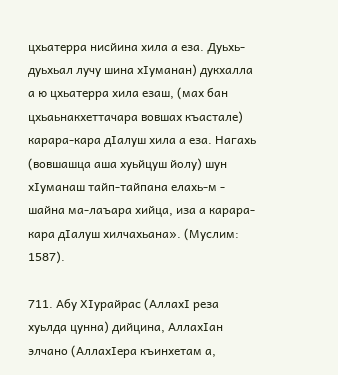цхьатерра нисйина хила а еза. Дуьхь-дуьхьал лучу шина хIуманан) дукхалла а ю цхьатерра хила езаш, (мах бан цхьаьнакхеттачара вовшах къастале) карара-кара дIалуш хила а еза. Нагахь (вовшашца аша хуьйцуш йолу) шун хIуманаш тайп-тайпана елахь-м - шайна ма-лаъара хийца, иза а карара-кара дIалуш хилчахьана». (Муслим: 1587).

711. Абу ХIурайрас (АллахI реза хуьлда цунна) дийцина, АллахIан элчано (АллахIера къинхетам а,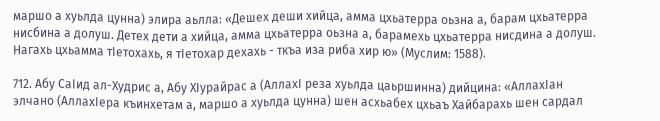маршо а хуьлда цунна) элира аьлла: «Дешех деши хийца, амма цхьатерра оьзна а, барам цхьатерра нисбина а долуш. Детех дети а хийца, амма цхьатерра оьзна а, барамехь цхьатерра нисдина а долуш. Нагахь цхьамма тIетохахь, я тIетохар дехахь - ткъа иза риба хир ю» (Муслим: 1588).

712. Абу СаIид ал-Худрис а, Абу ХIурайрас а (АллахI реза хуьлда цаьршинна) дийцина: «АллахIан элчано (АллахIера къинхетам а, маршо а хуьлда цунна) шен асхьабех цхьаъ Хайбарахь шен сардал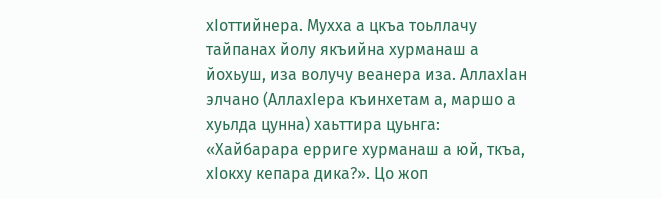хIоттийнера. Мухха а цкъа тоьллачу тайпанах йолу якъийна хурманаш а йохьуш, иза волучу веанера иза. АллахIан элчано (АллахIера къинхетам а, маршо а хуьлда цунна) хаьттира цуьнга: «Хайбарара ерриге хурманаш а юй, ткъа, хIокху кепара дика?». Цо жоп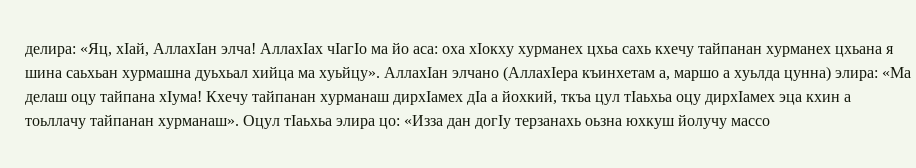делира: «Яц, хIай, АллахIан элча! АллахIах чIагIо ма йо аса: оха хIокху хурманех цхьа сахь кхечу тайпанан хурманех цхьана я шина саьхьан хурмашна дуьхьал хийца ма хуьйцу». АллахIан элчано (АллахIера къинхетам а, маршо а хуьлда цунна) элира: «Ма делаш оцу тайпана хIума! Кхечу тайпанан хурманаш дирхIамех дIа а йохкий, ткъа цул тIаьхьа оцу дирхIамех эца кхин а тоьллачу тайпанан хурманаш». Оцул тIаьхьа элира цо: «Изза дан догIу терзанахь оьзна юхкуш йолучу массо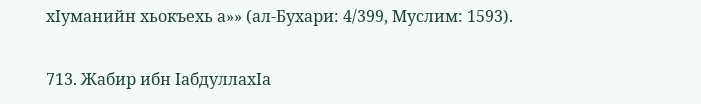хIуманийн хьокъехь а»» (ал-Бухари: 4/399, Муслим: 1593).

713. Жабир ибн IабдуллахIа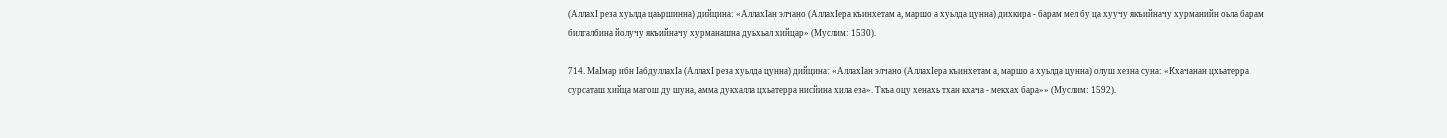(АллахI реза хуьлда цаьршинна) дийцина: «АллахIан элчано (АллахIера къинхетам а, маршо а хуьлда цунна) дихкира - барам мел бу ца хуучу якъийначу хурманийн оьла барам билгалбина йолучу якъийначу хурманашна дуьхьал хийцар» (Муслим: 1530).

714. МаIмар ибн IабдуллахIа (АллахI реза хуьлда цунна) дийцина: «АллахIан элчано (АллахIера къинхетам а, маршо а хуьлда цунна) олуш хезна суна: «Кхачанан цхьатерра сурсаташ хийца магош ду шуна, амма дукхалла цхьатерра нисйина хила еза». Ткъа оцу хенахь тхан кхача - мекхах бара»» (Муслим: 1592).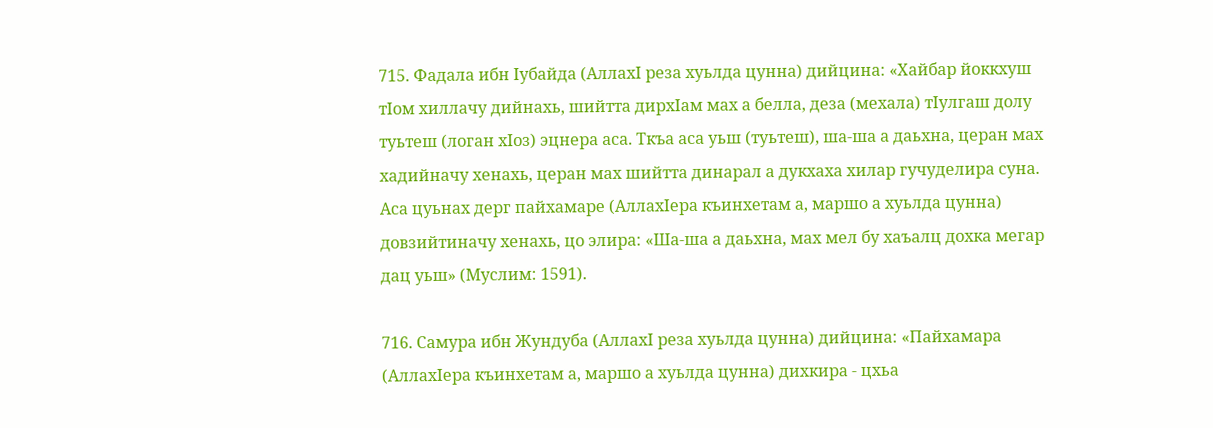715. Фадала ибн Iубайда (АллахI реза хуьлда цунна) дийцина: «Хайбар йоккхуш тIом хиллачу дийнахь, шийтта дирхIам мах а белла, деза (мехала) тIулгаш долу туьтеш (логан хIоз) эцнера аса. Ткъа аса уьш (туьтеш), ша-ша а даьхна, церан мах хадийначу хенахь, церан мах шийтта динарал а дукхаха хилар гучуделира суна. Аса цуьнах дерг пайхамаре (АллахIера къинхетам а, маршо а хуьлда цунна) довзийтиначу хенахь, цо элира: «Ша-ша а даьхна, мах мел бу хаъалц дохка мегар дац уьш» (Муслим: 1591).

716. Самура ибн Жундуба (АллахI реза хуьлда цунна) дийцина: «Пайхамара (АллахIера къинхетам а, маршо а хуьлда цунна) дихкира - цхьа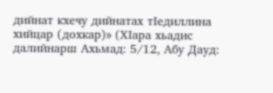дийнат кхечу дийнатах тIедиллина хийцар (дохкар)» (ХIара хьадис далийнарш Ахьмад: 5/12, Абу Дауд: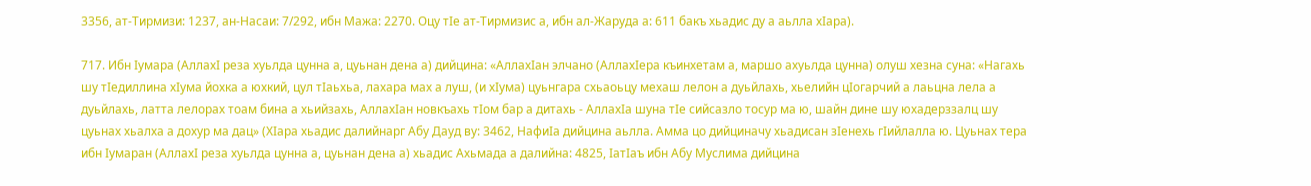3356, ат-Тирмизи: 1237, ан-Насаи: 7/292, ибн Мажа: 2270. Оцу тIе ат-Тирмизис а, ибн ал-Жаруда а: 611 бакъ хьадис ду а аьлла хIара).

717. Ибн Iумара (АллахI реза хуьлда цунна а, цуьнан дена а) дийцина: «АллахIан элчано (АллахIера къинхетам а, маршо ахуьлда цунна) олуш хезна суна: «Нагахь шу тIедиллина хIума йохка а юхкий, цул тIаьхьа, лахара мах а луш, (и хIума) цуьнгара схьаоьцу мехаш лелон а дуьйлахь, хьелийн цIогарчий а лаьцна лела а дуьйлахь, латта лелорах тоам бина а хьийзахь, АллахIан новкъахь тIом бар а дитахь - АллахIа шуна тIе сийсазло тосур ма ю, шайн дине шу юхадерззалц шу цуьнах хьалха а дохур ма дац» (ХIара хьадис далийнарг Абу Дауд ву: 3462, НафиIа дийцина аьлла. Амма цо дийциначу хьадисан зIенехь гIийлалла ю. Цуьнах тера ибн Iумаран (АллахI реза хуьлда цунна а, цуьнан дена а) хьадис Ахьмада а далийна: 4825, IатIаъ ибн Абу Муслима дийцина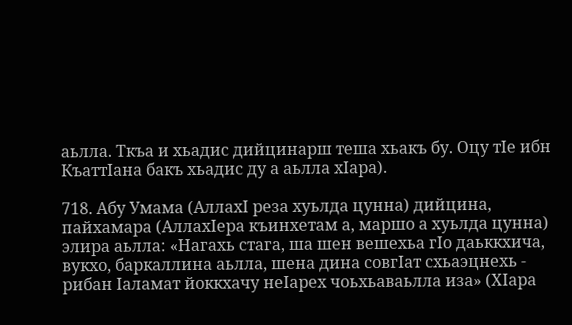аьлла. Ткъа и хьадис дийцинарш теша хьакъ бу. Оцу тIе ибн КъаттIана бакъ хьадис ду а аьлла хIара).

718. Абу Умама (АллахI реза хуьлда цунна) дийцина, пайхамара (АллахIера къинхетам а, маршо а хуьлда цунна) элира аьлла: «Нагахь стага, ша шен вешехьа гIо даьккхича, вукхо, баркаллина аьлла, шена дина совгIат схьаэцнехь - рибан Iаламат йоккхачу неIарех чоьхьаваьлла иза» (ХIара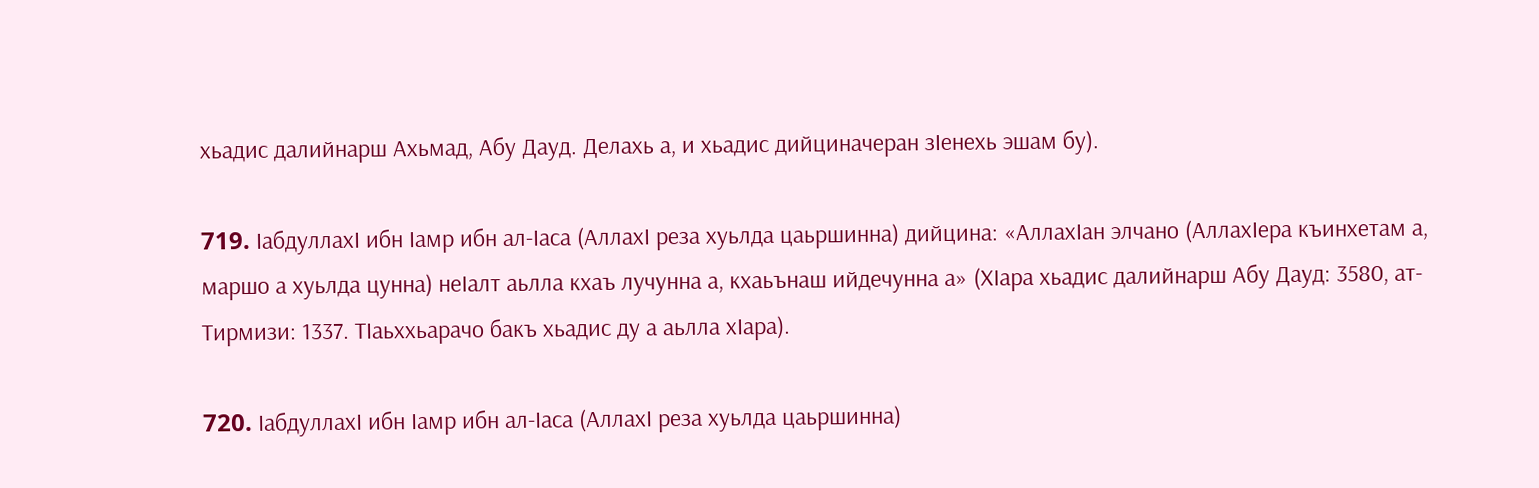хьадис далийнарш Ахьмад, Абу Дауд. Делахь а, и хьадис дийциначеран зIенехь эшам бу).

719. IабдуллахI ибн Iамр ибн ал-Iаса (АллахI реза хуьлда цаьршинна) дийцина: «АллахIан элчано (АллахIера къинхетам а, маршо а хуьлда цунна) неIалт аьлла кхаъ лучунна а, кхаьънаш ийдечунна а» (ХIара хьадис далийнарш Абу Дауд: 3580, ат-Тирмизи: 1337. ТIаьххьарачо бакъ хьадис ду а аьлла хIара).

720. IабдуллахI ибн Iамр ибн ал-Iаса (АллахI реза хуьлда цаьршинна)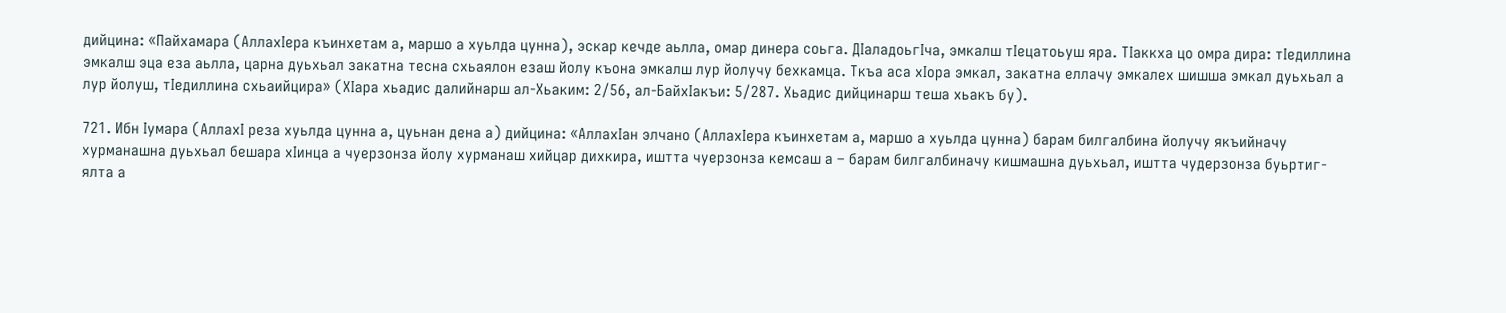дийцина: «Пайхамара (АллахIера къинхетам а, маршо а хуьлда цунна), эскар кечде аьлла, омар динера соьга. ДIаладоьгIча, эмкалш тIецатоьуш яра. ТIаккха цо омра дира: тIедиллина эмкалш эца еза аьлла, царна дуьхьал закатна тесна схьаялон езаш йолу къона эмкалш лур йолучу бехкамца. Ткъа аса хIора эмкал, закатна еллачу эмкалех шишша эмкал дуьхьал а лур йолуш, тIедиллина схьаийцира» (ХIара хьадис далийнарш ал-Хьаким: 2/56, ал-БайхIакъи: 5/287. Хьадис дийцинарш теша хьакъ бу).

721. Ибн Iумара (АллахI реза хуьлда цунна а, цуьнан дена а) дийцина: «АллахIан элчано (АллахIера къинхетам а, маршо а хуьлда цунна) барам билгалбина йолучу якъийначу хурманашна дуьхьал бешара хIинца а чуерзонза йолу хурманаш хийцар дихкира, иштта чуерзонза кемсаш а – барам билгалбиначу кишмашна дуьхьал, иштта чудерзонза буьртиг-ялта а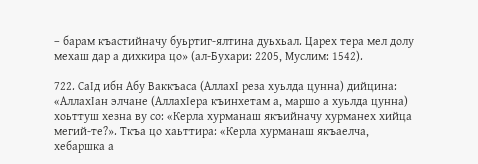– барам къастийначу буьртиг-ялтина дуьхьал. Царех тера мел долу мехаш дар а дихкира цо» (ал-Бухари: 2205, Муслим: 1542).

722. СаIд ибн Абу Ваккъаса (АллахI реза хуьлда цунна) дийцина: «АллахIан элчане (АллахIера къинхетам а, маршо а хуьлда цунна) хоьттуш хезна ву со: «Керла хурманаш якъийначу хурманех хийца мегий-те?». Ткъа цо хаьттира: «Керла хурманаш якъаелча, хебаршка а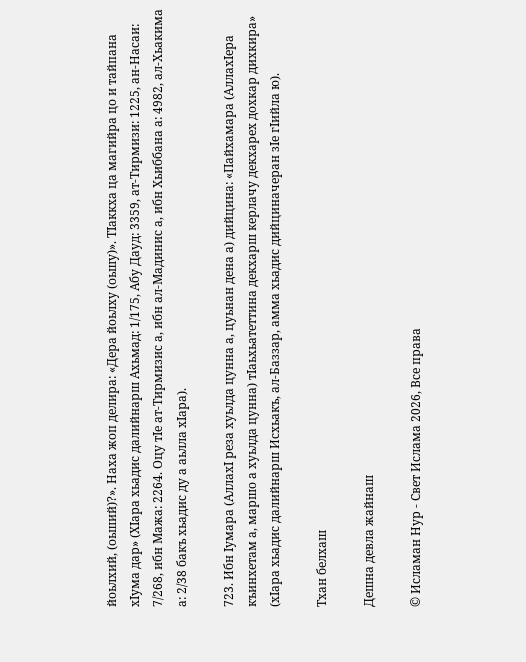йоьлхий, (оьший)?». Наха жоп делира: «Дера йоьлху (оьшу)». ТIаккха ца магийра цо и тайпана хIума дар» (ХIара хьадис далийнарш Ахьмад: 1/175, Абу Дауд: 3359, ат-Тирмизи: 1225, ан-Насаи: 7/268, ибн Мажа: 2264. Оцу тIе ат-Тирмизис а, ибн ал-Мадинис а, ибн Хьиббана а: 4982, ал-Хьакима а: 2/38 бакъ хьадис ду а аьлла хIара).

723. Ибн Iумара (АллахI реза хуьлда цунна а, цуьнан дена а) дийцина: «Пайхамара (АллахIера къинхетам а, маршо а хуьлда цунна) тIаьхьатеттина декхарш керлачу декхарех дохкар дихкира» (хIара хьадис далийнарш Исхьакъ, ал-Баззар, амма хьадис дийциначеран зIе гIийла ю).

Тхан белхаш

Дешна девла жайнаш

© Исламан Нур - Свет Ислама 2026, Все права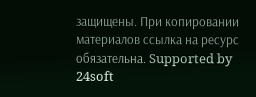защищены. При копировании материалов ссылка на ресурс обязательна. Supported by 24soft